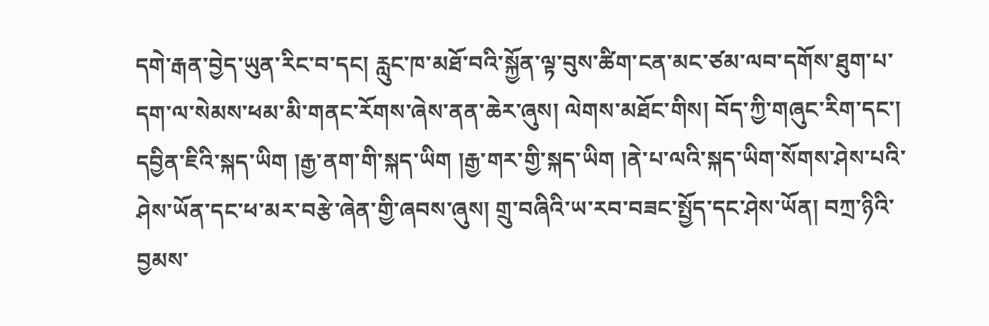དགེ་རྒན་བྱེད་ཡུན་རིང་བ་དང། རླུང་ཁ་མཐོ་བའི་སྐྱོན་ལྟ་བུས་ཚིག་ངན་མང་ཙམ་ལབ་དགོས་ཐུག་པ་དག་ལ་སེམས་ཕམ་མི་གནང་རོགས་ཞེས་ནན་ཆེར་ཞུས། ལེགས་མཐོང་གིས། བོད་ཀྱི་གཞུང་རིག་དང་། དབྱིན་ཇིའི་སྐད་ཡིག །རྒྱ་ནག་གི་སྐད་ཡིག །རྒྱ་གར་གྱི་སྐད་ཡིག །ནེ་པ་ལའི་སྐད་ཡིག་སོགས་ཤེས་པའི་ཤེས་ཡོན་དང་ཕ་མར་བརྩེ་ཞེན་གྱི་ཞབས་ཞུས། གྲུ་བཞིའི་ཡ་རབ་བཟང་སྤྱོད་དང་ཤེས་ཡོན། བཀྲ་ཉིའི་བྱམས་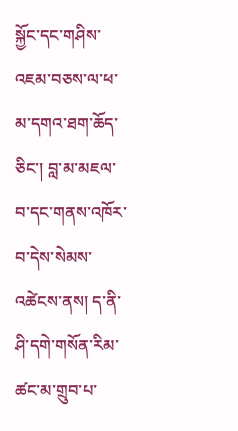སྐྱོང་དང་གཤིས་འཇམ་བཅས་ལ་ཕ་མ་དགའ་ཐག་ཆོད་ཅིང་། བླ་མ་མཇལ་བ་དང་གནས་འཁོར་བ་དེས་སེམས་འཚེངས་ནས། ད་ནི་ཤི་དགེ་གསོན་རིམ་ཚང་མ་གྲུབ་པ་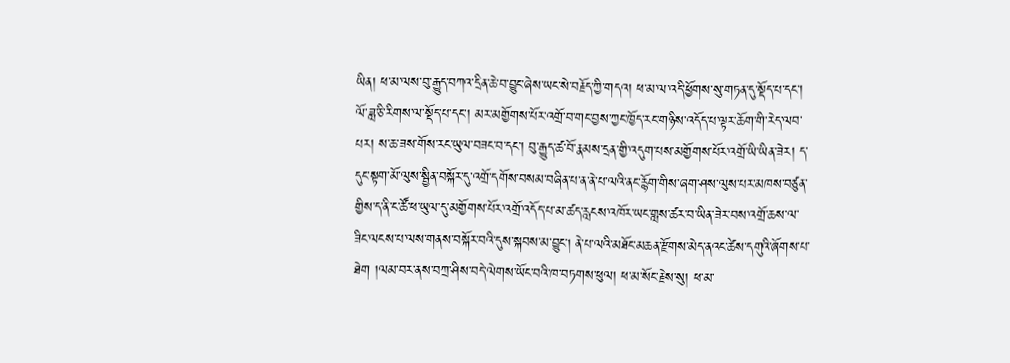ཡིན། ཕ་མ་ལས་བུ་རྒྱུད་བཀའ་དྲིན་ཆེ་བ་བྱུང་ཞེས་ཡང་སེ་བརྗོད་ཀྱི་གདའ། ཕ་མ་ལ་འདི་ཕྱོགས་སུ་གཏན་དུ་སྡོད་པ་དང་། ལོ་ཟླ་ཅི་རིགས་ལ་སྡོད་པ་དང་། མར་མགྱོགས་པོར་འགྲོ་བ་གང་བྱས་ཀྱང་ཁྱོད་རང་གཉིས་འདོད་པ་ལྟར་ཆོག་གི་རེད་ལབ་པར། ས་ཆ་ཟས་གོས་རང་ཡུལ་བཟང་བ་དང་། བུ་རྒྱུད་ཚ་བོ་རྣམས་དྲན་གྱི་འདུག་པས་མགྱོགས་པོར་འགྲོ་ཡི་ཡིན་ཟེར། ད་དུང་སྟག་མོ་ལུས་སྦྱིན་བསྐོར་དུ་འགྲོ་དགོས་བསམ་བཞིན་པ་ན་ནེ་པ་ལའི་ནང་རྙོག་གིས་ཞག་ཤས་ལུས་པར་མཁས་བཙུན་གྱིས་ད་ནི་ང་ཚོ་ཕ་ཡུལ་དུ་མགྱོགས་པོར་འགྲོ་འདོད་པ་མ་ཚད་རླངས་འཁོར་ཡང་གླས་ཚར་བ་ཡིན་ཟེར་བས་འགྲོ་ཆས་ལ་ཟིང་ལངས་པ་ལས་གནས་བསྐོར་བའི་དུས་སྐབས་མ་བྱུང། ནེ་པ་ལའི་མཐོང་མཆན་རྫོགས་མེད་ནའང་ཚེས་དགུའི་ཞོགས་པ་ཐེག །ལམ་བར་ནས་བཀྲ་ཤིས་བདེ་ལེགས་ཡོང་བའི་ཁ་བཏགས་ཕུལ། ཕ་མ་སོང་རྗེས་སུ། ཕ་མ་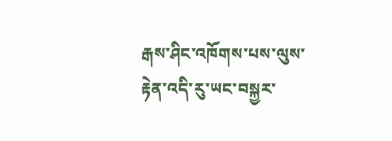རྒས་ཤིང་འཁོགས་པས་ལུས་རྟེན་འདི་རུ་ཡང་བསྐྱར་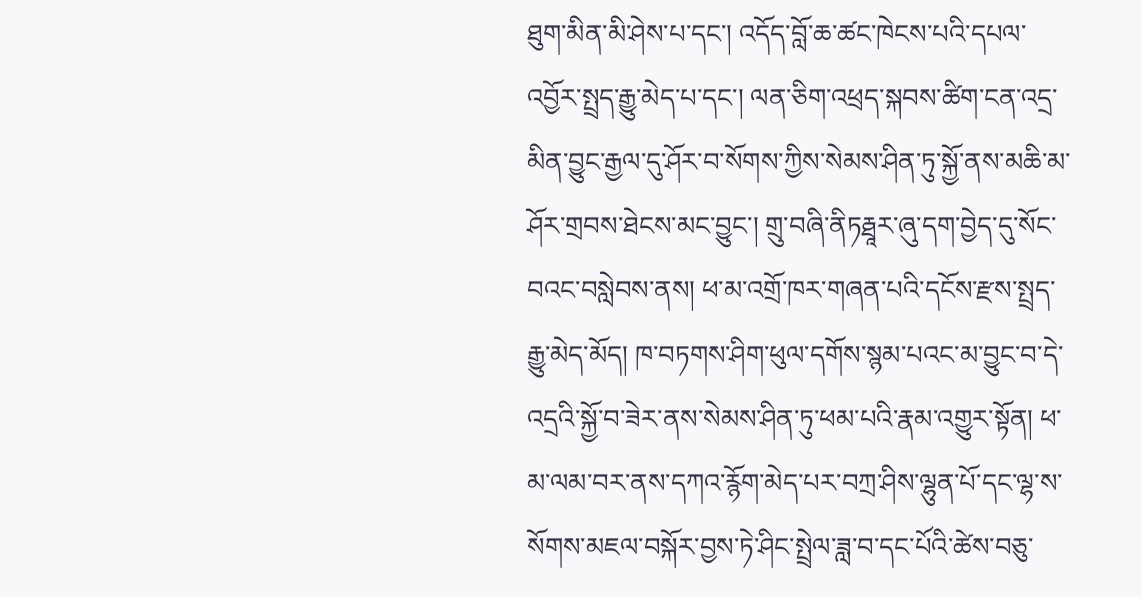ཐུག་མིན་མི་ཤེས་པ་དང་། འདོད་བློ་ཆ་ཚང་ཁེངས་པའི་དཔལ་འབྱོར་སྤྲད་རྒྱུ་མེད་པ་དང་། ལན་ཅིག་འཕྲད་སྐབས་ཚིག་ངན་འདྲ་མིན་བྱུང་རྒྱལ་དུ་ཤོར་བ་སོགས་ཀྱིས་སེམས་ཤིན་ཏུ་སྐྱོ་ནས་མཆི་མ་ཤོར་གྲབས་ཐེངས་མང་བྱུང་། གྲུ་བཞི་ནིཏརྠཱར་ཞུ་དག་བྱེད་དུ་སོང་བའང་བསླེབས་ནས། ཕ་མ་འགྲོ་ཁར་གཞན་པའི་དངོས་རྫས་སྤྲད་རྒྱུ་མེད་མོད། ཁ་བཏགས་ཤིག་ཕུལ་དགོས་སྙམ་པའང་མ་བྱུང་བ་དེ་འདྲའི་སྐྱོ་བ་ཟེར་ནས་སེམས་ཤིན་ཏུ་ཕམ་པའི་རྣམ་འགྱུར་སྟོན། ཕ་མ་ལམ་བར་ནས་དཀའ་རྙོག་མེད་པར་བཀྲ་ཤིས་ལྷུན་པོ་དང་ལྷ་ས་སོགས་མཇལ་བསྐོར་བྱས་ཏེ་ཤིང་སྤྲེལ་ཟླ་བ་དང་པོའི་ཚེས་བཅུ་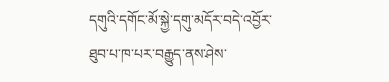དགུའི་དགོང་མོ་སྐྱེ་དགུ་མདོར་བདེ་འབྱོར་ཐུབ་པ་ཁ་པར་བརྒྱུད་ནས་ཤེས་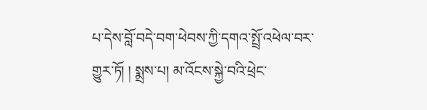པ་དེས་བློ་བདེ་བག་ཕེབས་ཀྱི་དགའ་སྤྲོ་འཕེལ་བར་གྱུར་ཏོ། ། སྨྲས་པ། མ་འོངས་སྐྱེ་བའི་ཕྲེང་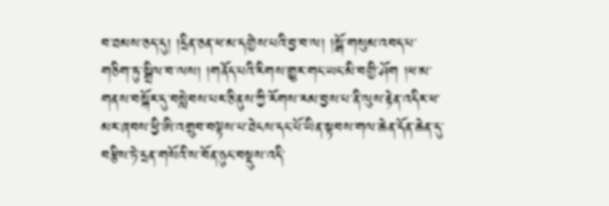བ་ཐམས་ཅད་དུ། །དྲིན་ཅན་ཕ་མ་དགྱེས་པའི་བྱ་བ་ལ། །སྒོ་གསུམ་འབད་པ་གཅིག་ཏུ་སྒྲིལ་བ་ལས། །གནོད་པའི་རིགས་གྱུར་གང་ཡང་མི་བགྱི་ཤོག །ཕ་མ་གནས་བསྐོར་དུ་བསླེབས་པར་ཅི་ནུས་ཀྱི་རོགས་རམ་བྱས་པ་ནི་ལུས་རྟེན་འདིར་ཕ་མར་ཞབས་ཕྱི་ཨི་འགྲུབ་བལྟས་པ་ཐེངས་དང་པོ་ཡིན་སྟབས་གལ་ཆེན་དོན་ཆེན་དུ་བརྩིས་ཏེ་དྲན་གསོའི་ས་བོན་ཉུང་བསྡུས་འདི་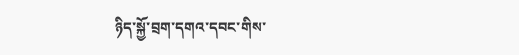ཉིད་སྐྱོ་བྲག་དགའ་དབང་གིས་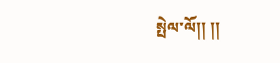སྤེལ་ལོ།། །།